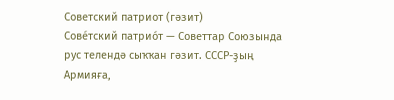Советский патриот (гәзит)
Сове́тский патрио́т — Советтар Союзында рус телендә сыҡҡан гәзит. СССР-ҙың Армияға,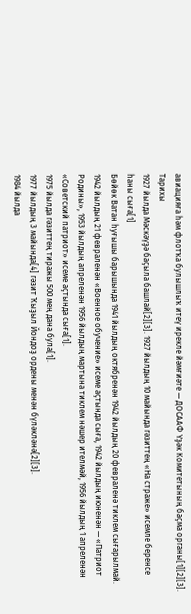авиацияға һәм флотҡа булышлыҡ итеү ирекле йәмғиәте — ДОСААФ Үҙәк Комитетының баҫма органы[1][2][3].
Тарихы
1927 йылда Мәскәүҙә баҫыла башлай[2][3]. 1927 йылдың 10 майында гәзиттең «На страже» исемле беренсе һаны сыға[1]
Бөйөк Ватан һуғышы барышында 1941 йылдың октябренән 1942 йылдың 20 февраленә тиклем сығарылмай. 1942 йылдың 21 февраленән «Военное обучение» исеме аҫтында сыға, 1942 йылдың июненән — «Патриот Родины», 1953 йылдың апреленән 1956 йылдың мартына тиклем нәшер ителмәй, 1956 йылдың 1 апреленән «Советский патриот» исеме аҫтында сыға[1].
1975 йылда гәзиттең тиражы 500 мең дана була[1].
1977 йылдың 3 майында[4] гәзит Ҡыҙыл Йондоҙ ордены менән бүләкләнә[2][3].
1984 йылда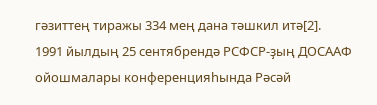гәзиттең тиражы 334 мең дана тәшкил итә[2].
1991 йылдың 25 сентябрендә РСФСР-ҙың ДОСААФ ойошмалары конференцияһында Рәсәй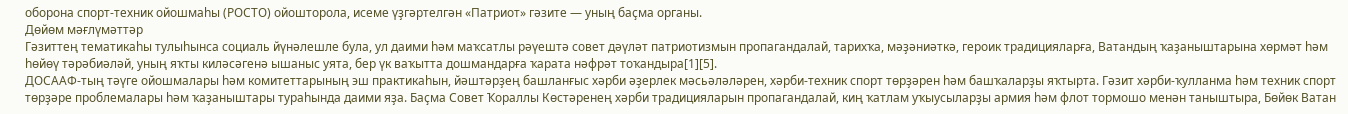оборона спорт-техник ойошмаһы (РОСТО) ойошторола, исеме үҙгәртелгән «Патриот» гәзите — уның баҫма органы.
Дөйөм мәғлүмәттәр
Гәзиттең тематикаһы тулыһынса социаль йүнәлешле була, ул даими һәм маҡсатлы рәүештә совет дәүләт патриотизмын пропагандалай, тарихҡа, мәҙәниәткә, героик традицияларға, Ватандың ҡаҙаныштарына хөрмәт һәм һөйөү тәрәбиәләй, уның яҡты киләсәгенә ышаныс уята, бер үк ваҡытта дошмандарға ҡарата нәфрәт тоҡандыра[1][5].
ДОСААФ-тың тәүге ойошмалары һәм комитеттарының эш практикаһын, йәштәрҙең башланғыс хәрби әҙерлек мәсьәләләрен, хәрби-техник спорт төрҙәрен һәм башҡаларҙы яҡтырта. Гәзит хәрби-ҡулланма һәм техник спорт төрҙәре проблемалары һәм ҡаҙаныштары тураһында даими яҙа. Баҫма Совет Ҡораллы Көстәренең хәрби традицияларын пропагандалай, киң ҡатлам уҡыусыларҙы армия һәм флот тормошо менән таныштыра, Бөйөк Ватан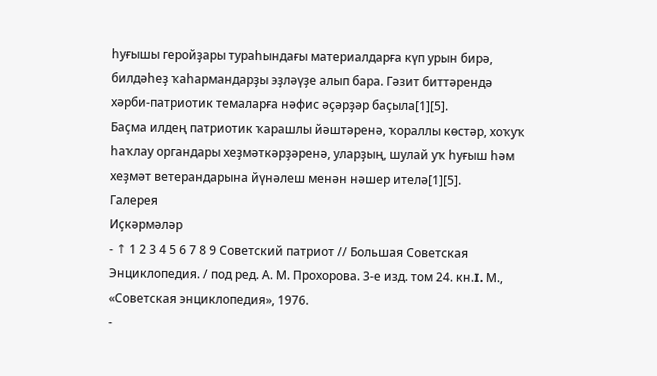һуғышы геройҙары тураһындағы материалдарға күп урын бирә, билдәһеҙ ҡаһармандарҙы эҙләүҙе алып бара. Гәзит биттәрендә хәрби-патриотик темаларға нәфис әҫәрҙәр баҫыла[1][5].
Баҫма илдең патриотик ҡарашлы йәштәренә, ҡораллы көстәр, хоҡуҡ һаҡлау органдары хеҙмәткәрҙәренә, уларҙың, шулай уҡ һуғыш һәм хеҙмәт ветерандарына йүнәлеш менән нәшер ителә[1][5].
Галерея
Иҫкәрмәләр
- ↑ 1 2 3 4 5 6 7 8 9 Советский патриот // Большая Советская Энциклопедия. / под ред. А. М. Прохорова. 3-е изд. том 24. кн.I. М., «Советская энциклопедия», 1976.
-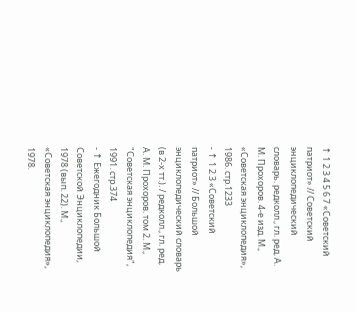↑ 1 2 3 4 5 6 7 «Советский патриот» // Советский энциклопедический словарь. редколл., гл. ред. А. М. Прохоров. 4-е изд. М., «Советская энциклопедия», 1986. стр.1233
- ↑ 1 2 3 «Советский патриот» // Большой энциклопедический словарь (в 2-х тт.). / редколл., гл. ред. А. М. Прохоров. том 2. М., "Советская энциклопедия", 1991. стр.374
- ↑ Ежегодник Большой Советской Энциклопедии, 1978 (вып. 22). М., «Советская энциклопедия», 1978.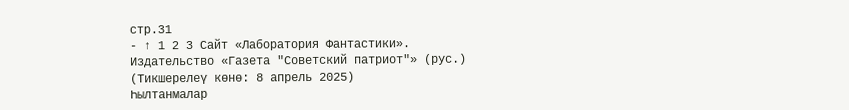стр.31
- ↑ 1 2 3 Сайт «Лаборатория Фантастики». Издательство «Газета "Советский патриот"» (рус.) (Тикшерелеү көнө: 8 апрель 2025)
Һылтанмалар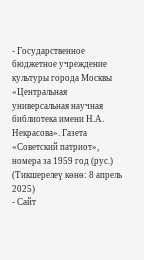- Государственное бюджетное учреждение культуры города Москвы «Центральная универсальная научная библиотека имени Н.А. Некрасова». Газета «Советский патриот», номера за 1959 год (рус.) (Тикшерелеү көнө: 8 апрель 2025)
- Сайт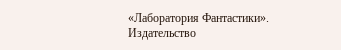«Лаборатория Фантастики». Издательство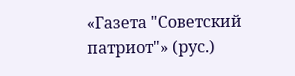«Газета "Советский патриот"» (рус.)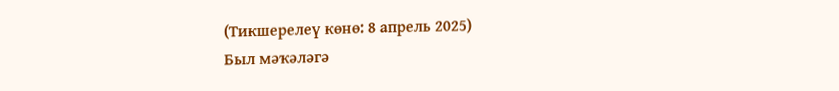(Тикшерелеү көнө: 8 апрель 2025)
Был мәҡәләгә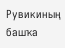Рувикиның башҡа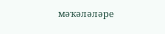мәҡәләләре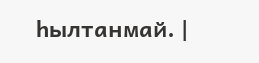һылтанмай. |